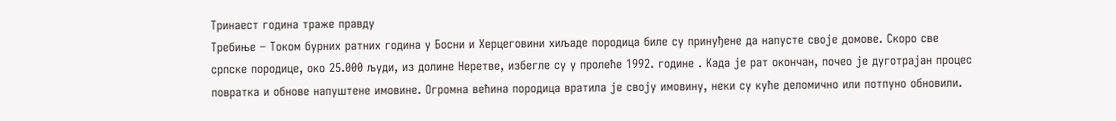Тринаест година траже правду
Требиње – Током бурних ратних година у Босни и Херцеговини хиљаде породица биле су принуђене да напусте своје домове. Скоро све српске породице, око 25.000 људи, из долине Неретве, избегле су у пролеће 1992. године . Када је рат окончан, почео је дуготрајан процес повратка и обнове напуштене имовине. Огромна већина породица вратила је своју имовину, неки су куће деломично или потпуно обновили.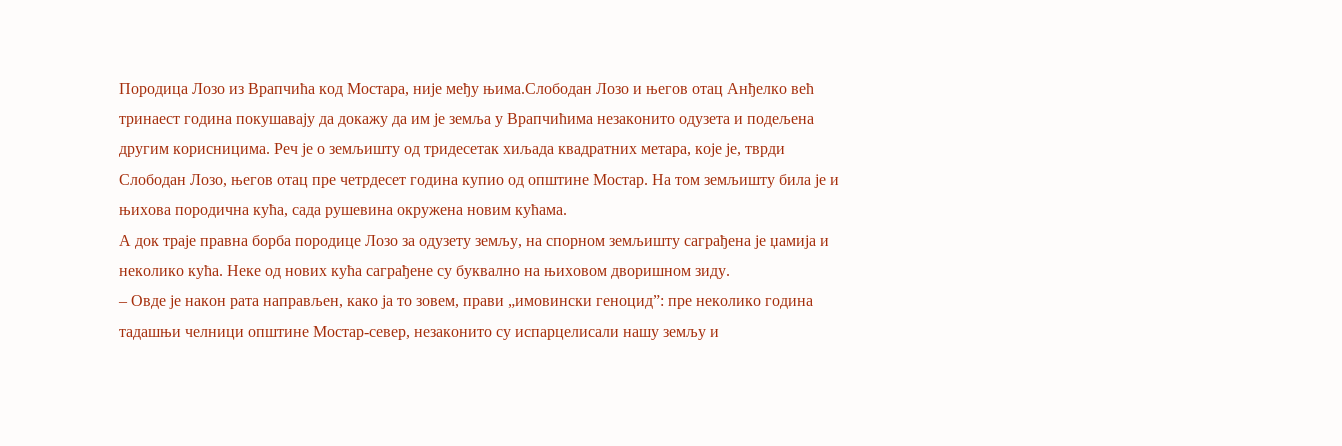Породица Лозо из Врапчића код Мостара, није међу њима.Слободан Лозо и његов отац Анђелко већ тринаест година покушавају да докажу да им је земља у Врапчићима незаконито одузета и подељена другим корисницима. Реч је о земљишту од тридесетак хиљада квадратних метара, које је, тврди Слободан Лозо, његов отац пре четрдесет година купио од општине Мостар. На том земљишту била је и њихова породична кућа, сада рушевина окружена новим кућама.
А док траје правна борба породице Лозо за одузету земљу, на спорном земљишту саграђена је џамија и неколико кућа. Неке од нових кућа саграђене су буквално на њиховом дворишном зиду.
– Овде је након рата направљен, како ја то зовем, прави „имовински геноцид”: пре неколико година тадашњи челници општине Мостар-север, незаконито су испарцелисали нашу земљу и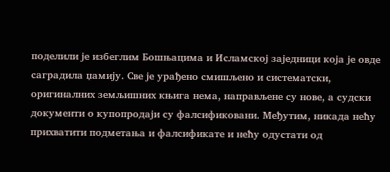поделили је избеглим Бошњацима и Исламској заједници која је овде саградила џамију. Све је урађено смишљено и систематски, оригиналних земљишних књига нема, направљене су нове, а судски документи о купопродаји су фалсификовани. Међутим, никада нећу прихватити подметања и фалсификате и нећу одустати од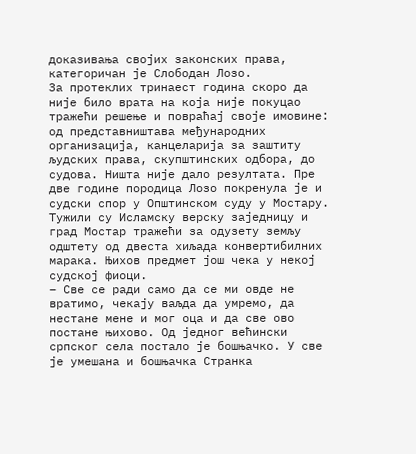доказивања својих законских права, категоричан је Слободан Лозо.
За протеклих тринаест година скоро да није било врата на која није покуцао тражећи решење и повраћај своје имовине: од представништава међународних организација, канцеларија за заштиту људских права, скупштинских одбора, до судова. Ништа није дало резултата. Пре две године породица Лозо покренула је и судски спор у Општинском суду у Мостару. Тужили су Исламску верску заједницу и град Мостар тражећи за одузету земљу одштету од двеста хиљада конвертибилних марака. Њихов предмет још чека у некој судској фиоци.
– Све се ради само да се ми овде не вратимо, чекају ваљда да умремо, да нестане мене и мог оца и да све ово постане њихово. Од једног већински српског села постало је бошњачко. У све је умешана и бошњачка Странка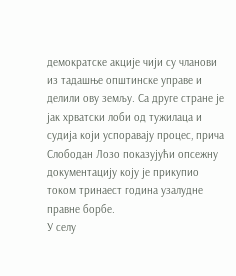демократске акције чији су чланови из тадашње општинске управе и делили ову земљу. Са друге стране је јак хрватски лоби од тужилаца и судија који успоравају процес, прича Слободан Лозо показујући опсежну документацију коју је прикупио током тринаест година узалудне правне борбе.
У селу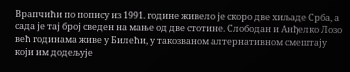Врапчићи по попису из 1991. године живело је скоро две хиљаде Срба, а сада је тај број сведен на мање од две стотине. Слободан и Анђелко Лозо већ годинама живе у Билећи, у такозваном алтернативном смештају који им додељује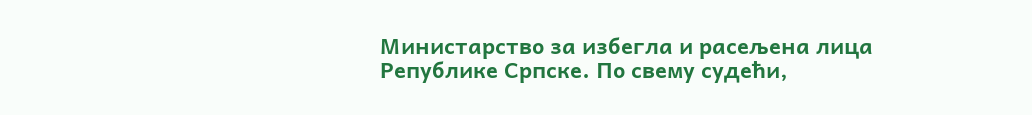Министарство за избегла и расељена лица Републике Српске. По свему судећи,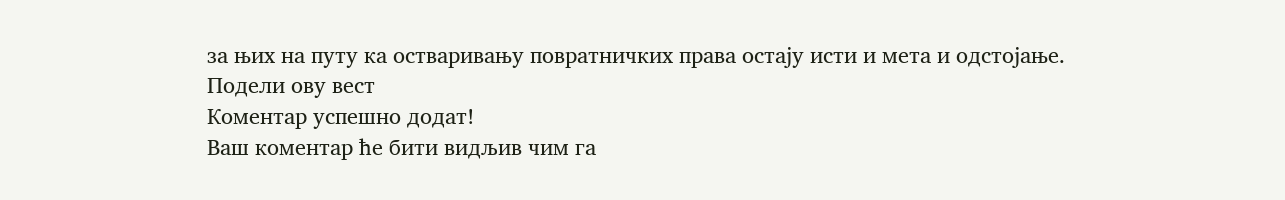за њих на путу ка остваривању повратничких права остају исти и мета и одстојање.
Подели ову вест
Комeнтар успeшно додат!
Ваш комeнтар ћe бити видљив чим га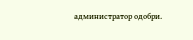администратор одобри.